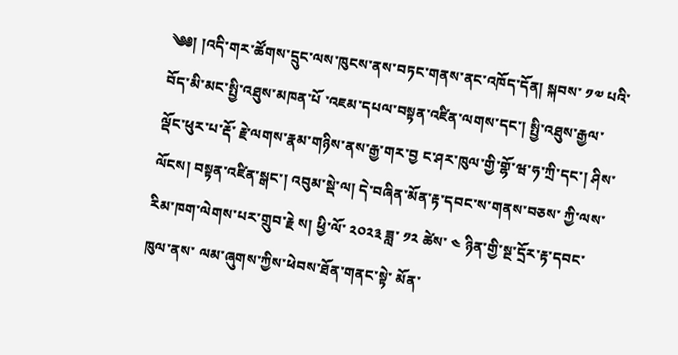༄༅། །འདི་གར་ཚོགས་དྲུང་ལས་ཁུངས་ནས་བཏང་གནས་ནང་འཁོད་དོན། སྐབས་ ༡༧ པའི་བོད་མི་མང་སྤྱི་འཐུས་མཁན་པོ ་འཇམ་དཔལ་བསྟན་འཛིན་ལགས་དང་། སྤྱི་འཐུས་རྒྱལ་ལྡོང་ཕུར་པ་རྡོ་ རྗེ་ལགས་རྣམ་གཉིས་ནས་རྒྱ་གར་བྱ ང་ཤར་ཁུལ་གྱི་གྷོ་ཝ་ཧ་ཀྲི་དང་། ཤིས་ལོངས། བསྟན་འཛིན་སྒང་། འབུམ་སྡེ་ལ། དེ་བཞིན་མོན་རྟ་དབང་ས་གནས་བཅས་ ཀྱི་ལས་རིམ་ཁག་ལེགས་པར་གྲུབ་རྗེ ས། ཕྱི་ལོ་ ༢༠༢༣ ཟླ་ ༡༢ ཚེས་ ༤ ཉིན་གྱི་སྔ་དྲོར་རྟ་དབང་ཁུལ་ནས་ ལམ་ཞུགས་ཀྱིས་ཕེབས་ཐོན་གནང་སྟེ་ མོན་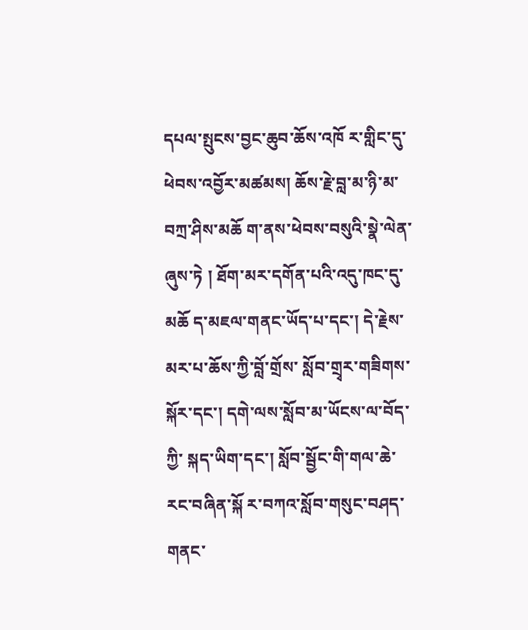དཔལ་སྤུངས་བྱང་ཆུབ་ཆོས་འཁོ ར་གླིང་དུ་ཕེབས་འབྱོར་མཚམས། ཆོས་རྗེ་བླ་མ་ཉི་མ་བཀྲ་ཤིས་མཆོ ག་ནས་ཕེབས་བསུའི་སྣེ་ལེན་ཞུས་ཏེ ། ཐོག་མར་དགོན་པའི་འདུ་ཁང་དུ་མཆོ ད་མཇལ་གནང་ཡོད་པ་དང་། དེ་རྗེས་མར་པ་ཆོས་ཀྱི་བློ་གྲོས་ སློབ་གྲྭར་གཟིགས་སྐོར་དང་། དགེ་ལས་སློབ་མ་ཡོངས་ལ་བོད་ཀྱི་ སྐད་ཡིག་དང་། སློབ་སྦྱོང་གི་གལ་ཆེ་རང་བཞིན་སྐོ ར་བཀའ་སློབ་གསུང་བཤད་གནང་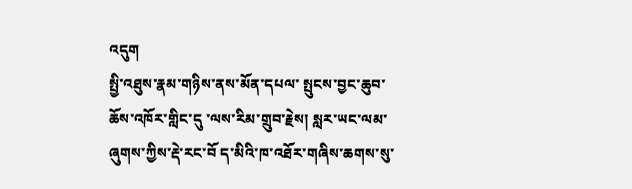འདུག
སྤྱི་འཐུས་རྣམ་གཉིས་ནས་མོན་དཔལ་ སྤུངས་བྱང་ཆུབ་ཆོས་འཁོར་གླིང་དུ ་ལས་རིམ་གྲུབ་རྗེས། སླར་ཡང་ལམ་ཞུགས་ཀྱིས་རྡེ་རང་བོ ད་མིའི་ཁ་འཐོར་གཞིས་ཆགས་སུ་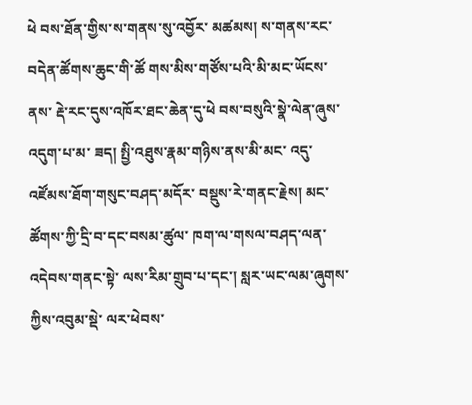ཕེ བས་ཐོན་གྱིས་ས་གནས་སུ་འབྱོར་ མཚམས། ས་གནས་རང་བདེན་ཚོགས་ཆུང་གི་ཚོ གས་མིས་གཙོས་པའི་མི་མང་ཡོངས་ནས་ རྡེ་རང་དུས་འཁོར་ཐང་ཆེན་དུ་ཕེ བས་བསུའི་སྣེ་ལེན་ཞུས་འདུག་པ་མ་ ཟད། སྤྱི་འཐུས་རྣམ་གཉིས་ནས་མི་མང་ འདུ་འཛོམས་ཐོག་གསུང་བཤད་མདོར་ བསྡུས་རེ་གནང་རྗེས། མང་ཚོགས་ཀྱི་དྲི་བ་དང་བསམ་ཚུལ་ ཁག་ལ་གསལ་བཤད་ལན་འདེབས་གནང་སྟེ་ ལས་རིམ་གྲུབ་པ་དང་། སླར་ཡང་ལམ་ཞུགས་ཀྱིས་འབུམ་སྡེ་ ལར་ཕེབས་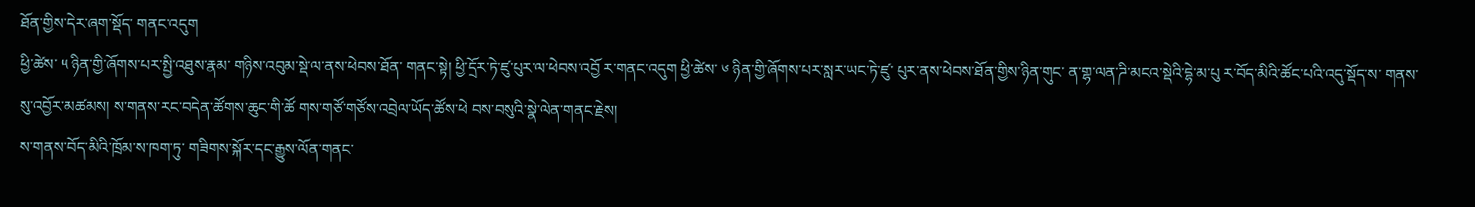ཐོན་གྱིས་དེར་ཞག་སྡོད་ གནང་འདུག
ཕྱི་ཚེས་ ༥ ཉིན་གྱི་ཞོགས་པར་སྤྱི་འཐུས་རྣམ་ གཉིས་འབུམ་སྡེ་ལ་ནས་ཕེབས་ཐོན་ གནང་སྟེ། ཕྱི་དྲོར་ཏེ་ཛུ་པུར་ལ་ཕེབས་འབྱོ ར་གནང་འདུག ཕྱི་ཚེས་ ༦ ཉིན་གྱི་ཞོགས་པར་སླར་ཡང་ཏེ་ཛུ་ པུར་ནས་ཕེབས་ཐོན་གྱིས་ཉིན་གུང་ ན་གྷ་ལན་ཌི་མངའ་སྡེའི་དྷེ་མ་པུ ར་བོད་མིའི་ཚོང་པའི་འདུ་སྡོད་ས་ གནས་སུ་འབྱོར་མཚམས། ས་གནས་རང་བདེན་ཚོགས་ཆུང་གི་ཚོ གས་གཙོ་གཙོས་འབྲེལ་ཡོད་ཚོས་ཕེ བས་བསུའི་སྣེ་ལེན་གནང་རྗེས།
ས་གནས་བོད་མིའི་ཁྲོམ་ས་ཁག་ཏུ་ གཟིགས་སྐོར་དང་རྒྱུས་ལོན་གནང་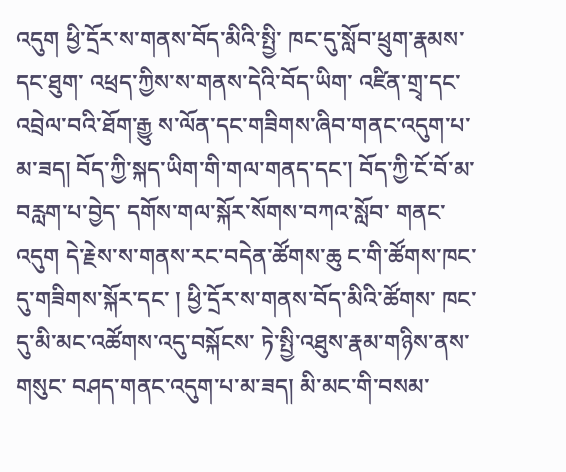འདུག ཕྱི་དྲོར་ས་གནས་བོད་མིའི་སྤྱི་ ཁང་དུ་སློབ་ཕྲུག་རྣམས་དང་ཐུག་ འཕྲད་ཀྱིས་ས་གནས་དེའི་བོད་ཡིག་ འཛིན་གྲྭ་དང་འབྲེལ་བའི་ཐོག་རྒྱུ ས་ལོན་དང་གཟིགས་ཞིབ་གནང་འདུག་པ་ མ་ཟད། བོད་ཀྱི་སྐད་ཡིག་གི་གལ་གནད་དང་། བོད་ཀྱི་ངོ་བོ་མ་བརླག་པ་བྱེད་ དགོས་གལ་སྐོར་སོགས་བཀའ་སློབ་ གནང་འདུག དེ་རྗེས་ས་གནས་རང་བདེན་ཚོགས་ཆུ ང་གི་ཚོགས་ཁང་དུ་གཟིགས་སྐོར་དང་ ། ཕྱི་དྲོར་ས་གནས་བོད་མིའི་ཚོགས་ ཁང་དུ་མི་མང་འཚོགས་འདུ་བསྐོངས་ ཏེ་སྤྱི་འཐུས་རྣམ་གཉིས་ནས་གསུང་ བཤད་གནང་འདུག་པ་མ་ཟད། མི་མང་གི་བསམ་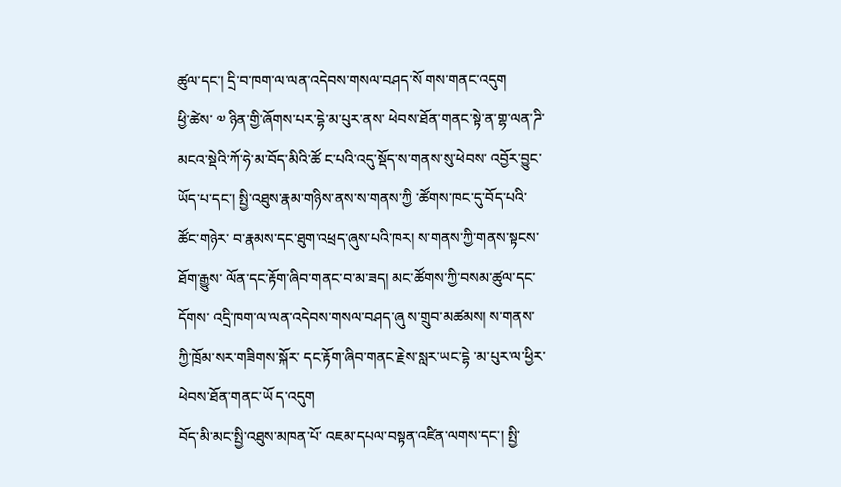ཚུལ་དང་། དྲི་བ་ཁག་ལ་ལན་འདེབས་གསལ་བཤད་སོ གས་གནང་འདུག
ཕྱི་ཚེས་ ༧ ཉིན་གྱི་ཞོགས་པར་དྷེ་མ་པུར་ནས་ ཕེབས་ཐོན་གནང་སྟེ་ན་གྷ་ལན་ཌི་ མངའ་སྡེའི་ཀོ་ཧེ་མ་བོད་མིའི་ཚོ ང་པའི་འདུ་སྡོད་ས་གནས་སུ་ཕེབས་ འབྱོར་བྱུང་ཡོད་པ་དང་། སྤྱི་འཐུས་རྣམ་གཉིས་ནས་ས་གནས་ཀྱི ་ཚོགས་ཁང་དུ་བོད་པའི་ཚོང་གཉེར་ བ་རྣམས་དང་ཐུག་འཕྲད་ཞུས་པའི་ཁར། ས་གནས་ཀྱི་གནས་སྟངས་ཐོག་རྒྱུས་ ལོན་དང་རྟོག་ཞིབ་གནང་བ་མ་ཟད། མང་ཚོགས་ཀྱི་བསམ་ཚུལ་དང་དོགས་ འདྲི་ཁག་ལ་ལན་འདེབས་གསལ་བཤད་ཞུ ས་གྲུབ་མཚམས། ས་གནས་ཀྱི་ཁྲོམ་སར་གཟིགས་སྐོར་ དང་རྟོག་ཞིབ་གནང་རྗེས་སླར་ཡང་དྷེ ་མ་པུར་ལ་ཕྱིར་ཕེབས་ཐོན་གནང་ཡོ ད་འདུག
བོད་མི་མང་སྤྱི་འཐུས་མཁན་པོ་ འཇམ་དཔལ་བསྟན་འཛིན་ལགས་དང་། སྤྱི་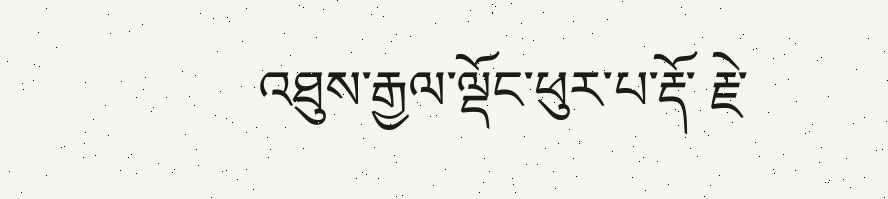འཐུས་རྒྱལ་ལྡོང་ཕུར་པ་རྡོ་ རྗེ་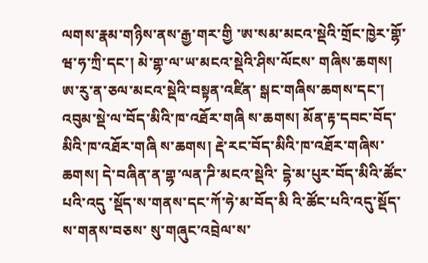ལགས་རྣམ་གཉིས་ནས་རྒྱ་གར་གྱི ་ཨ་སམ་མངའ་སྡེའི་གྲོང་ཁྱེར་གྷོ་ ཝ་ཧ་ཀྲི་དང་། མེ་གྷ་ལ་ཡ་མངའ་སྡེའི་ཤིས་ལོངས་ གཞིས་ཆགས། ཨ་རུ་ན་ཅལ་མངའ་སྡེའི་བསྟན་འཛིན་ སྒང་གཞིས་ཆགས་དང་། འབུམ་སྡེ་ལ་བོད་མིའི་ཁ་འཐོར་གཞི ས་ཆགས། མོན་རྟ་དབང་བོད་མིའི་ཁ་འཐོར་གཞི ས་ཆགས། རྡེ་རང་བོད་མིའི་ཁ་འཐོར་གཞིས་ ཆགས། དེ་བཞིན་ན་གྷ་ལན་ཌི་མངའ་སྡེའི་ དྷེ་མ་པུར་བོད་མིའི་ཚོང་པའི་འདུ ་སྡོད་ས་གནས་དང་ཀོ་ཧེ་མ་བོད་མི འི་ཚོང་པའི་འདུ་སྡོད་ས་གནས་བཅས་ སུ་གཞུང་འབྲེལ་ས་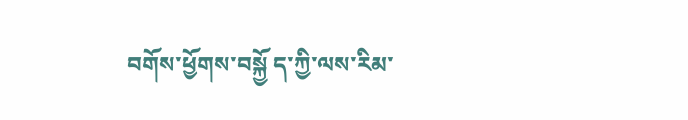བགོས་ཕྱོགས་བསྐྱོ ད་ཀྱི་ལས་རིམ་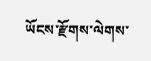ཡོངས་རྫོགས་ལེགས་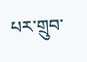པར་གྲུབ་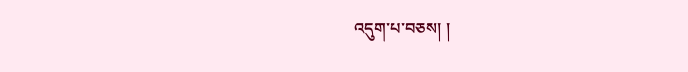འདུག་པ་བཅས། །